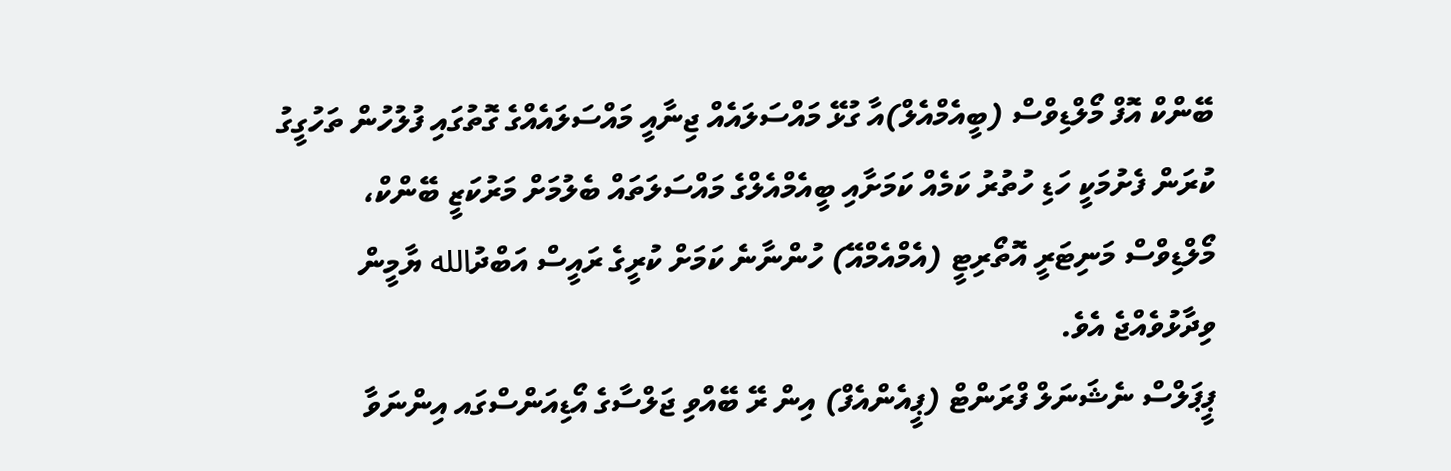ބޭންކް އޮފް މޯލްޑިވްސް (ބީއެމްއެލް)އާ ގުޅޭ މައްސަލައެއް ޖިނާއީ މައްސަލައެއްގެ ގޮތުގައި ފުލުހުން ތަހުގީގު ކުރަން ފެށުމަކީ ހަޑި ހުތުރު ކަމެއް ކަމަށާއި ބީއެމްއެލްގެ މައްސަލަތައް ބެލުމަށް މަރުކަޒީ ބޭންކް، މޯލްޑިވްސް މަނިޓަރީ އޮތޯރިޓީ (އެމްއެމްއޭ) ހުންނާނެ ކަމަށް ކުރީގެ ރައީސް އަބްދުالله ޔާމީން ވިދާޅުވެއްޖެ އެވެ.
ޕީޕަލްސް ނެޝަނަލް ފްރަންޓް (ޕީއެންއެފް) އިން ރޭ ބޭއްވި ޖަލްސާގެ އޯޑިއަންސްގައ އިންނަވާ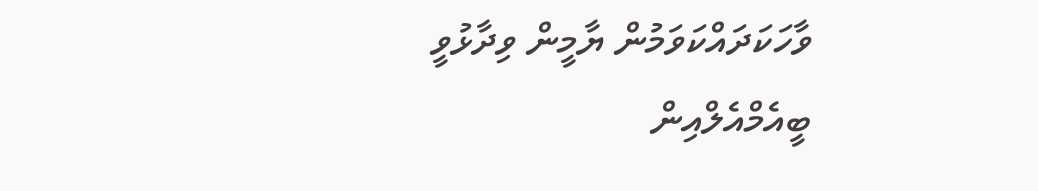ވާހަކަދައްކަވަމުން ޔާމީން ވިދާޅުވީ ބީއެމްއެލްއިން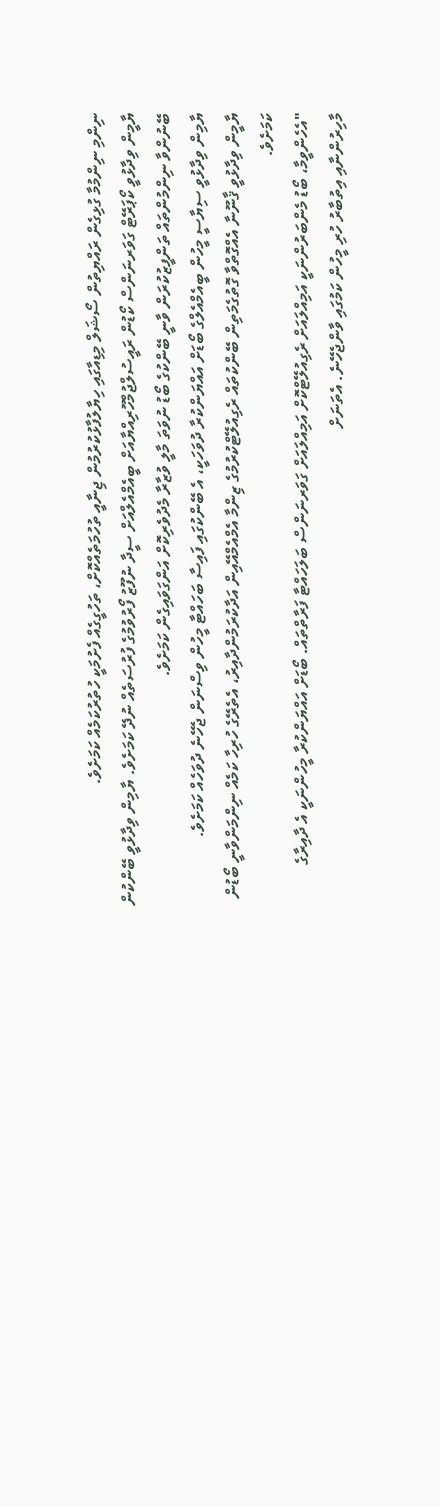ނިންމި ނިންމުމާ ގުޅިގެން ރައްޔިތުން ސޯޝަލް މިޑިއާގައި ހިޔާލުފާޅުކުރުމުން ޖިނާއީ ތުހުމަތެއްކޮށް، ތަހުގީގެއް ފެށުމަކީ ހުތުރުކަމެއް ކަމަށެވެ.
ޔާމީން ވިދާޅުވީ ކޯޕަރޭޓް ގަވަރނަންސް ކޯޑުން ރައީސުލްޖުމްހޫރިއްޔާއަށް ބީއެމްއެލްއަށް ސީދާ ނުފޫޒު ފޯރުވުމުގެ ފުރުސަތެއް ނުދޭ ކަމަށެވެ. ޔާމިން ވިދާޅުވީ ބޭންކުން ބޭނުންވާ ނިންމުންތައް ތަންފީޒުކުރަން ވާނީ ބޭންކުގެ ބޯޑު ނުވަތަ މާލީ ވުޒާރާ މެދުވެރިކޮށް އަންގަވައިގެން ކަމަށެވެ.
ޔާމިން ވިދާޅުވީ ސިޔާސީ މީހުން ބީއެމްއެލްގެ ބޯޑަށް އައްޔަންކުރާ ދުވަހަކީ، އެ ބޭންކުގައި ފައިސާ ބަހައްޓާ މީހުން ވިސްނަން ޖެހޭނެ ދުވަހެއް ކަމަށެވެ.
ޔާމީން ވިދާޅުވީ ޤާނޫނާ އެއްގޮތްވާ ގޮތުގެމަތިން ބޭންކުތައް ރެގިއުލޭޓްކުރުމުގެ ޒިންމާ އެމްއެމްއޭއިން އަދާކުރަމުންދާއިރު، އެތެރޭގެ ހުރިހާ ކަމެއް ނިންމަންވާނީ ބޯޑުން ކަމަށެވެ.
"އެހެންވީމާ، ބޯޑު މެންބަރުންނަކީ އަމިއްލައަށް ރެގިއުލޭޓްކޮށް އަމިއްލައަށް ގަވަރނަންސް ބަލަހައްޓާ ފަރާތްތައް. ބޯޑަށް އައްޔަންކުރާ މީހުންނަކީ އެ ދާއިރާގެ މާހިރުންނާއި އިތުބާރު ހުރި މީހުން ކަމުގައި ވާންޖެހޭނެ. އެތަނަށް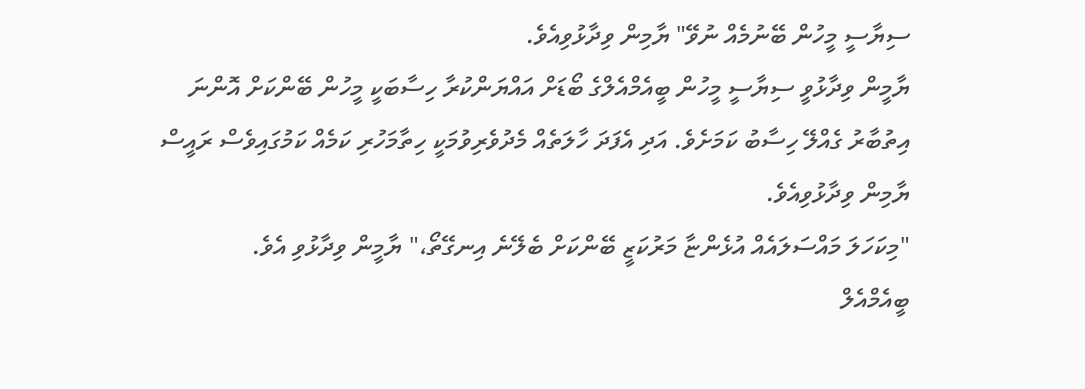ސިޔާސީ މީހުން ބޭނުމެއް ނުވޭ" ޔާމިން ވިދާޅުވިއެވެ.
ޔާމީން ވިދާޅުވީ ސިޔާސީ މީހުން ބީއެމްއެލްގެ ބޯޑަށް އައްޔަންކުރާ ހިސާބަކީ މީހުން ބޭންކަށް އޮންނަ އިތުބާރު ގެއްލޭ ހިސާބު ކަމަށެވެ. އަދި އެފަދަ ހާލަތެއް މެދުވެރިވުމަކީ ހިތާމަހުރި ކަމެއް ކަމުގައިވެސް ރައީސް ޔާމިން ވިދާޅުވިއެވެ.
"މިކަހަލަ މައްސަލައެއް އުޅެންޏާ މަރުކަޒީ ބޭންކަށް ބެލޭނެ އިނގޭތޯ،" ޔާމީން ވިދާޅުވި އެވެ.
ބީއެމްއެލް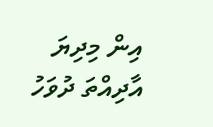އިން މިދިޔަ އާދިއްތަ ދުވަހު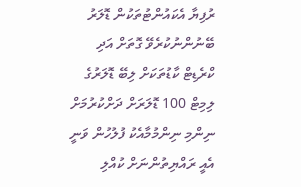ރުފިޔާ އެކައުންޓުތަކުން ޑޮލަރު ބޭނުންނުކުރެވޭ ގޮތަށް އަދި ކްރެޑިޓް ކާޑުތަކަށް ލިބޭ ޑޮލަރުގެ ލިމިޓް 100 ޑޮލަރަށް ދަށްކުރުމަށް ނިންމި ނިންމުމާއެކު ފުލުހުން ވަނީ އެއީ ރައްޔިތުންނަށް ކުއްލި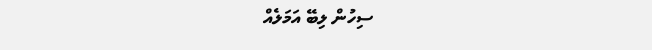ސިހުން ލިބޭ އަމަލެއް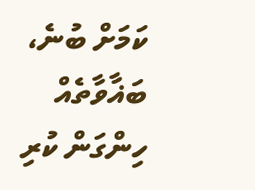ކަމަށް ބުނެ، ބަޣާވާތެއް ހިންގަން ކުރި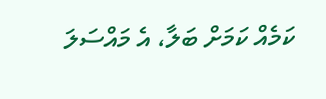ކަމެއް ކަމަށް ބަލާ، އެ މައްސަލަ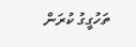ތަހުގީގު ކުރަން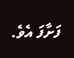ފަށާފަ އެވެ.